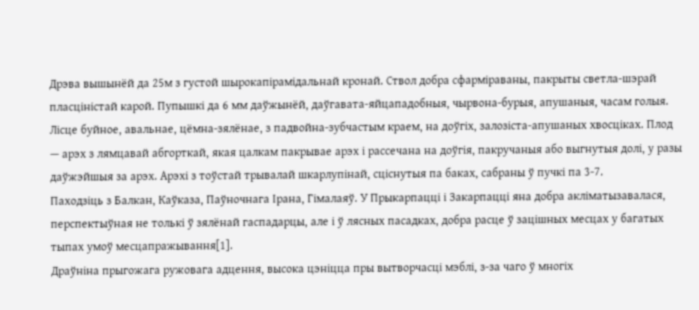Дрэва вышынёй да 25м з густой шырокапірамідальнай кронай. Ствол добра сфарміраваны, пакрыты светла-шэрай пласціністай карой. Пупышкі да 6 мм даўжынёй, даўгавата-яйцападобныя, чырвона-бурыя, апушаныя, часам голыя. Лісце буйное, авальнае, цёмна-зялёнае, з падвойна-зубчастым краем, на доўгіх, залозіста-апушаных хвосціках. Плод — арэх з лямцавай абгорткай, якая цалкам пакрывае арэх і рассечана на доўгія, пакручаныя або выгнутыя долі, у разы даўжэйшыя за арэх. Арэхі з тоўстай трывалай шкарлупінай, сціснутыя па баках, сабраны ў пучкі па 3-7.
Паходзіць з Балкан, Каўказа, Паўночнага Ірана, Гімалаяў. У Прыкарпацці і Закарпацці яна добра акліматызавалася, перспектыўная не толькі ў зялёнай гаспадарцы, але і ў лясных пасадках, добра расце ў зацішных месцах у багатых тыпах умоў месцапражывання[1].
Драўніна прыгожага ружовага адцення, высока цэніцца пры вытворчасці мэблі, з-за чаго ў многіх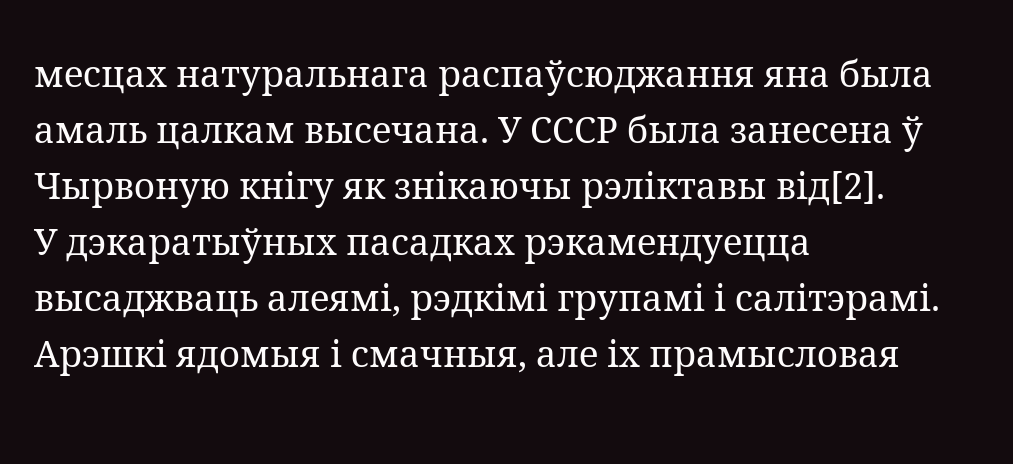месцах натуральнага распаўсюджання яна была амаль цалкам высечана. У СССР была занесена ў Чырвоную кнігу як знікаючы рэліктавы від[2].
У дэкаратыўных пасадках рэкамендуецца высаджваць алеямі, рэдкімі групамі і салітэрамі.
Арэшкі ядомыя і смачныя, але іх прамысловая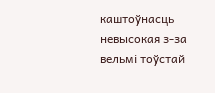каштоўнасць невысокая з-за вельмі тоўстай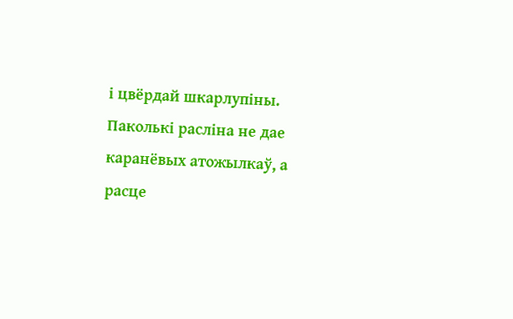і цвёрдай шкарлупіны.
Паколькі расліна не дае каранёвых атожылкаў, а расце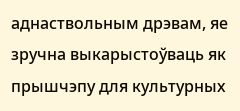аднаствольным дрэвам, яе зручна выкарыстоўваць як прышчэпу для культурных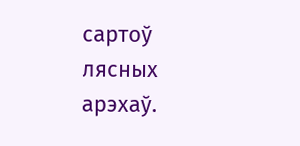сартоў лясных арэхаў.